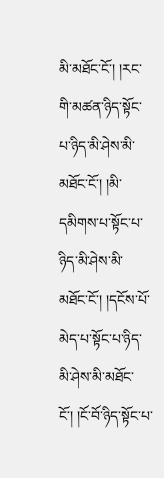མི་མཐོང་ངོ་། །རང་གི་མཚན་ཉིད་སྟོང་པ་ཉིད་མི་ཤེས་མི་མཐོང་ངོ་། །མི་དམིགས་པ་སྟོང་པ་ཉིད་མི་ཤེས་མི་མཐོང་ངོ་། །དངོས་པོ་མེད་པ་སྟོང་པ་ཉིད་མི་ཤེས་མི་མཐོང་ངོ་། །ངོ་བོ་ཉིད་སྟོང་པ་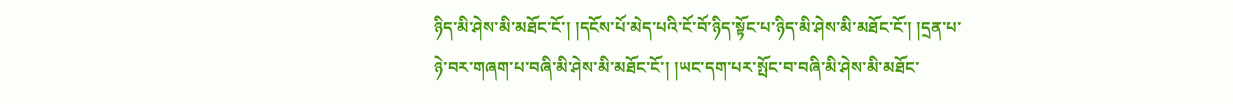ཉིད་མི་ཤེས་མི་མཐོང་ངོ་། །དངོས་པོ་མེད་པའི་ངོ་བོ་ཉིད་སྟོང་པ་ཉིད་མི་ཤེས་མི་མཐོང་ངོ་། །དྲན་པ་ཉེ་བར་གཞག་པ་བཞི་མི་ཤེས་མི་མཐོང་ངོ་། །ཡང་དག་པར་སྤོང་བ་བཞི་མི་ཤེས་མི་མཐོང་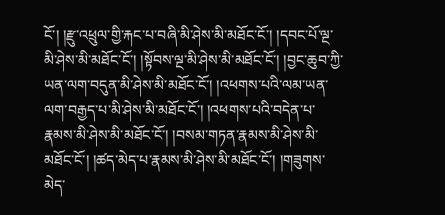ངོ་། །རྫུ་འཕྲུལ་གྱི་རྐང་པ་བཞི་མི་ཤེས་མི་མཐོང་ངོ་། །དབང་པོ་ལྔ་མི་ཤེས་མི་མཐོང་ངོ་། །སྟོབས་ལྔ་མི་ཤེས་མི་མཐོང་ངོ་། །བྱང་ཆུབ་ཀྱི་ཡན་ལག་བདུན་མི་ཤེས་མི་མཐོང་ངོ་། །འཕགས་པའི་ལམ་ཡན་ལག་བརྒྱད་པ་མི་ཤེས་མི་མཐོང་ངོ་། །འཕགས་པའི་བདེན་པ་རྣམས་མི་ཤེས་མི་མཐོང་ངོ་། །བསམ་གཏན་རྣམས་མི་ཤེས་མི་མཐོང་ངོ་། །ཚད་མེད་པ་རྣམས་མི་ཤེས་མི་མཐོང་ངོ་། །གཟུགས་མེད་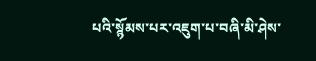པའི་སྙོམས་པར་འཇུག་པ་བཞི་མི་ཤེས་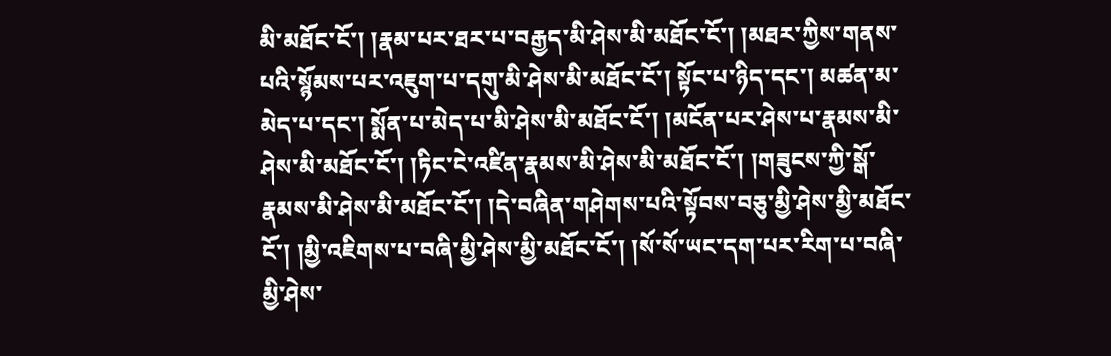མི་མཐོང་ངོ་། །རྣམ་པར་ཐར་པ་བརྒྱད་མི་ཤེས་མི་མཐོང་ངོ་། །མཐར་ཀྱིས་གནས་པའི་སྙོམས་པར་འཇུག་པ་དགུ་མི་ཤེས་མི་མཐོང་ངོ་། སྟོང་པ་ཉིད་དང་། མཚན་མ་མེད་པ་དང་། སྨོན་པ་མེད་པ་མི་ཤེས་མི་མཐོང་ངོ་། །མངོན་པར་ཤེས་པ་རྣམས་མི་ཤེས་མི་མཐོང་ངོ་། །ཏིང་ངེ་འཛིན་རྣམས་མི་ཤེས་མི་མཐོང་ངོ་། །གཟུངས་ཀྱི་སྒོ་རྣམས་མི་ཤེས་མི་མཐོང་ངོ་། །དེ་བཞིན་གཤེགས་པའི་སྟོབས་བཅུ་མྱི་ཤེས་མྱི་མཐོང་ངོ་། །མྱི་འཇིགས་པ་བཞི་མྱི་ཤེས་མྱི་མཐོང་ངོ་། །སོ་སོ་ཡང་དག་པར་རིག་པ་བཞི་མྱི་ཤེས་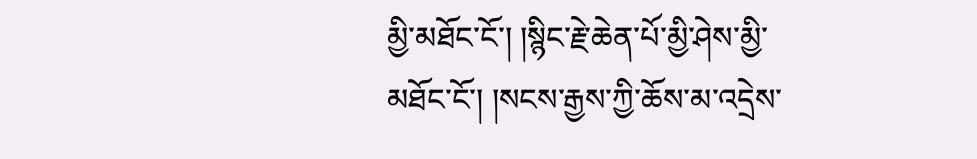མྱི་མཐོང་ངོ་། །སྙིང་རྗེ་ཆེན་པོ་མྱི་ཤེས་མྱི་མཐོང་ངོ་། །སངས་རྒྱས་ཀྱི་ཆོས་མ་འདྲེས་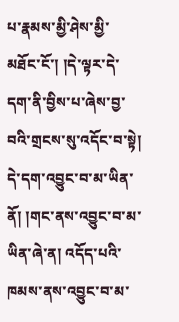པ་རྣམས་མྱི་ཤེས་མྱི་མཐོང་ངོ་། །དེ་ལྟར་དེ་དག་ནི་བྱིས་པ་ཞེས་བྱ་བའི་གྲངས་སུ་འདོང་བ་སྟེ། དེ་དག་འབྱུང་བ་མ་ཡིན་ནོ། །གང་ནས་འབྱུང་བ་མ་ཡིན་ཞེ་ན། འདོད་པའི་ཁམས་ནས་འབྱུང་བ་མ་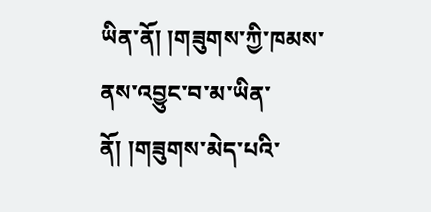ཡིན་ནོ། །གཟུགས་ཀྱི་ཁམས་ནས་འབྱུང་བ་མ་ཡིན་ནོ། །གཟུགས་མེད་པའི་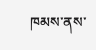ཁམས་ནས་